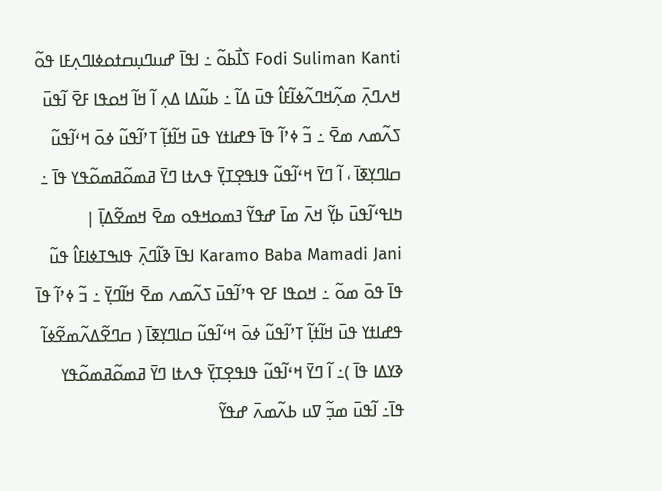Fodi Suliman Kanti ߖߊ߯ߕߋ߬ ߸ ߊߟߊ߫ ߝߎߣߎ߲ߛߙߋߦߊߣߍ߲ߓߊ ߟߋ߬ ߞߍߣߍ߲߫ ߘߍ߲߬ߞߣߍ߬ߦߊ߬ߓߊ߮ ߟߎ߫ ߡߊ߬ ߸ ߕߎ߬ߡߊ ߡߍ߲ ߊ߬ ߞߊ߬ ߞߋߟߊ ߓߐ߫ ߊ߬ߟߎ߫ ߖߍ߬ߘߍ ߘߐ߫ ߸ ߏ߬ ߦߴߊ߬ ߟߊ߫ ߟߝߊߙߌ ߟߎ߫ ߞߊ߬ߙߊ߲߬ ߠߴߊ߬ߟߎ߬ ߦߋ߫ ߞߵߊ߬ߟߎ߬ ߛߊߣߌ߲ߧߊ߫ ، ߊ߬ ߣߌ߫ ߞߵߊ߬ߟߎ߬ ߟߊߟߐ߲ߠߌ߲߫ ߟߍߙߊ ߣߌ߫ ߥߘߋ߬ߥߘߋ߬ߟߌ ߟߊ߫ ߸ ߤߊߟߵߊ߬ߟߎ߫ ߕߌ߲߬ ߞߍ߫ ߘߊ߫ ߝߟߌ߬ ߔߘߋߞߟߋ ߘߐ߫ ߞߘߐ߬ߡߊ߲߫ |
Karamo Baba Mamadi Jani ߊߟߊ߫ ߢߊ߬ߣߍ߲߫ ߟߊߒߠߦߊߓߊ߮ ߟߎ߬ ߟߊ߫ ߟߋ߫ ߘߋ߬ ߸ ߞߋߟߊ ߓߐ ߟߴߊ߬ߟߎ߫ ߖߍ߬ߘߍ ߘߐ߫ ߞߊ߬ߣߌ߲߫ ߸ ߏ߬ ߦߴߊ߬ ߟߊ߫ ߟߝߊߙߌ ߟߎ߫ ߞߊ߬ߙߊ߲߬ ߠߴߊ߬ߟߎ߬ ߦߋ߫ ߞߵߊ߬ߟߎ߬ ߛߊߣߌ߲ߧߊ߫ ( ߛߣߐ߬ߡߍ߬ߘߐ߬ߦߊ߬ ߢߌߡߊ ߟߊ߫ )߸ ߊ߬ ߣߌ߫ ߞߵߊ߬ߟߎ߬ ߟߊߟߐ߲ߠߌ߲߫ ߟߍߙߊ ߣߌ߫ ߥߘߋ߬ߥߘߋ߬ߟߌ ߟߊ߫߸ ߊ߬ߟߎ߫ ߘߏ߲߬ ߜߎ ߕߍ߬ߘߍ߫ ߝߟߌ߬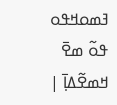ߔߘߋߞߟߋ ߟߋ߬ ߘߐ߫ ߞߘߐ߬ߡߊ߲߫ |